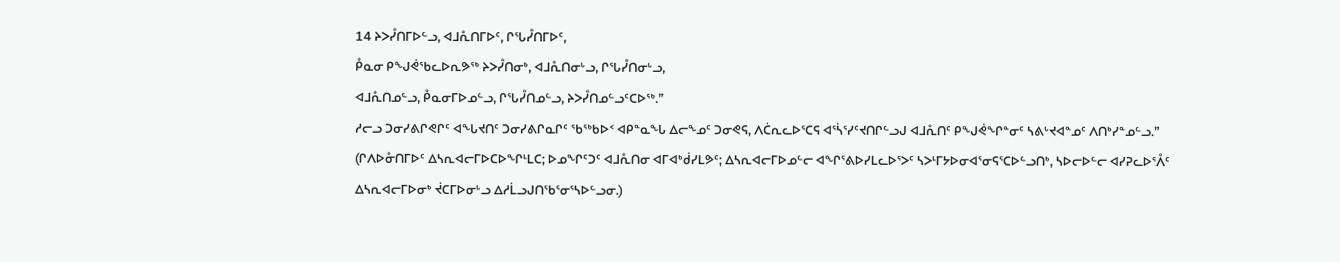14 ᔨᐳᓮᑎᒥᐅᓪᓗ, ᐊᒧᕅᑎᒥᐅᑦ, ᒋᕐᒐᓮᑎᒥᐅᑦ,
ᑬᓇᓂ ᑭᖑᕚᖃᓚᐅᕆᕗᖅ ᔨᐳᓮᑎᓂᒃ, ᐊᒧᕅᑎᓂᒡᓗ, ᒋᕐᒐᓮᑎᓂᒡᓗ,
ᐊᒧᕅᑎᓄᓪᓗ, ᑬᓇᓂᒥᐅᓄᓪᓗ, ᒋᕐᒐᓮᑎᓄᓪᓗ, ᔨᐳᓮᑎᓄᓪᓗᑦᑕᐅᖅ.”
ᓱᓕᓗ ᑐᓂᓯᕕᒋᕙᒋᑦ ᐊᖓᔪᑎᑦ ᑐᓂᓯᕕᒋᓇᒋᑦ ᖃᖅᑲᐅᑉ ᐊᑭᓐᓇᖓ ᐃᓕᖕᓄᑦ ᑐᓂᕙᕋ, ᐱᑖᕆᓚᐅᕐᑕᕋ ᐊᕐᓵᕐᓯᑦᔪᑎᒋᓪᓗᒍ ᐊᒧᕅᑎᑦ ᑭᖑᕚᖏᓐᓂᑦ ᓴᕕᒡᔪᐊᓐᓄᑦ ᐱᑎᒃᓯᓐᓄᓪᓗ.”
(ᒋᐱᐅᓁᑎᒥᐅᑦ ᐃᓴᕆᐊᓕᒥᐅᑕᐅᖏᒻᒪᑕ; ᐅᓄᖏᑦᑐᑦ ᐊᒧᕅᑎᓂ ᐊᒥᐊᒃᑰᓯᒪᕗᑦ; ᐃᓴᕆᐊᓕᒥᐅᓄᓪᓕ ᐊᖏᕐᕕᐅᓯᒪᓚᐅᕐᐳᑦ ᓴᐳᒻᒥᔭᐅᓂᐊᕐᓂᕋᕐᑕᐅᓪᓗᑎᒃ, ᓴᐅᓕᐅᓪᓕ ᐊᓯᕈᓚᐅᕐᐰᑦ ᐃᓴᕆᐊᓕᒥᐅᓂᒃ ᔫᑕᒥᐅᓂᒡᓗ ᐃᓱᒫᓗᒍᑎᖃᕐᓂᕐᓴᐅᓪᓗᓂ.)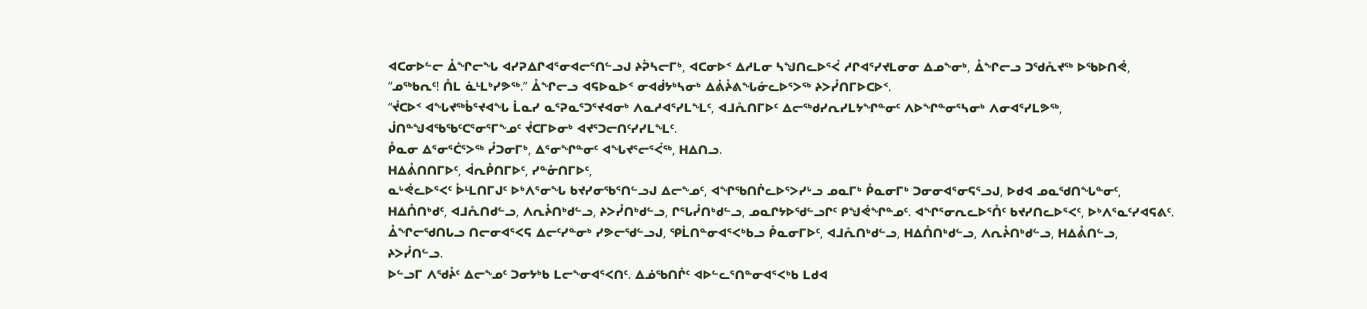ᐊᑕᓂᐅᓪᓕ ᐂᖏᓕᖓ ᐊᓯᕈᐃᒋᐊᕐᓂᐊᓕᕐᑎᓪᓗᒍ ᔨᕉᓴᓕᒥᒃ, ᐊᑕᓂᐅᑉ ᐃᓱᒪᓂ ᓴᖑᑎᓚᐅᕐᐹ ᓱᒋᐊᕐᓯᔪᒪᓂᓂ ᐃᓄᖕᓂᒃ, ᐂᖏᓕᓗ ᑐᖁᕅᔪᖅ ᐅᖃᐅᑎᕚ, “ᓄᖅᑲᕆᑦ! ᑍᒪ ᓈᒻᒪᒃᓯᕗᖅ.” ᐂᖏᓕᓗ ᐊᕋᐅᓇᐅᑉ ᓂᐊᑰᔭᒃᓴᓂᒃ ᐃᕖᔧᕕᖓᓃᓚᐅᕐᐳᖅ ᔨᐳᓮᑎᒥᐅᑕᐅᑉ.
“ᔫᑕᐅᑉ ᐊᖓᔪᖅᑳᕐᔪᐊᖓ ᒫᓇᓯ ᓇᕐᕈᓇᕐᑐᕐᔪᐊᓂᒃ ᐱᓇᓱᐊᕐᓯᒪᖕᒪᑦ, ᐊᒧᕅᑎᒥᐅᑦ ᐃᓕᖅᑯᓯᕆᓯᒪᔭᖏᓐᓂᑦ ᐱᐅᖏᓐᓂᕐᓴᓂᒃ ᐱᓂᐊᕐᓯᒪᕗᖅ, ᒎᑎᓐᖑᐊᖃᖃᑦᑕᕐᓂᕐᒥᖕᓄᑦ ᔫᑕᒥᐅᓂᒃ ᐊᔪᕐᑐᓕᑎᑦᓯᓯᒪᖕᒪᑦ.
ᑬᓇᓂ ᐃᕐᓂᕐᑖᕐᐳᖅ ᓮᑐᓂᒥᒃ, ᐃᕐᓂᖏᓐᓂᑦ ᐊᖓᔪᕐᓕᕐᐹᖅ, ᕼᐃᑎᓗ.
ᕼᐃᕔᑎᑎᒥᐅᑦ, ᐋᕆᑬᑎᒥᐅᑦ, ᓯᓐᓁᑎᒥᐅᑦ,
ᓇᒡᕚᓚᐅᕐᐸᑦ ᐆᒻᒪᑎᒥᒍᑦ ᐅᒃᐱᕐᓂᖓ ᑲᔪᓯᓂᖃᕐᑎᓪᓗᒍ ᐃᓕᖕᓄᑦ, ᐊᖏᖃᑎᒌᓚᐅᕐᐳᓯᒡᓗ ᓄᓇᒥᒃ ᑬᓇᓂᒥᒃ ᑐᓂᓂᐊᕐᓂᕋᕐᓗᒍ, ᐅᑯᐊ ᓄᓇᖁᑎᖓᓐᓂᑦ, ᕼᐃᑍᑎᒃᑯᑦ, ᐊᒧᕅᑎᑯᓪᓗ, ᐱᕆᔧᑎᒃᑯᓪᓗ, ᔨᐳᓮᑎᒃᑯᓪᓗ, ᒋᕐᒐᓮᑎᒃᑯᓪᓗ, ᓄᓇᒋᔭᐅᖁᓪᓗᒋᑦ ᑭᖑᕚᖏᓐᓄᑦ. ᐊᖏᕐᓂᕆᓚᐅᕐᑍᑦ ᑲᔪᓯᑎᓚᐅᕐᐸᑦ, ᐅᒃᐱᕐᓇᑦᓯᐊᕋᕕᑦ.
ᐂᖏᓕᖁᑎᒐᓗ ᑎᓕᓂᐊᕐᐸᕋ ᐃᓕᑦᓯᓐᓂᒃ ᓯᕗᓕᖁᓪᓗᒍ, ᕿᒫᑎᓐᓂᐊᕐᐸᒃᑲᓗ ᑬᓇᓂᒥᐅᑦ, ᐊᒧᕅᑎᒃᑯᓪᓗ, ᕼᐃᑍᑎᒃᑯᓪᓗ, ᐱᕆᔧᑎᒃᑯᓪᓗ, ᕼᐃᕔᑎᓪᓗ, ᔨᐳᓮᑎᓪᓗ.
ᐅᓪᓗᒥ ᐱᖁᔧᑦ ᐃᓕᖕᓄᑦ ᑐᓂᔭᒃᑲ ᒪᓕᖕᓂᐊᕐᐸᑎᑦ. ᐃᓅᖃᑎᒌᑦ ᐊᐅᓪᓚᕐᑎᓐᓂᐊᕐᐸᒃᑲ ᒪᑯᐊ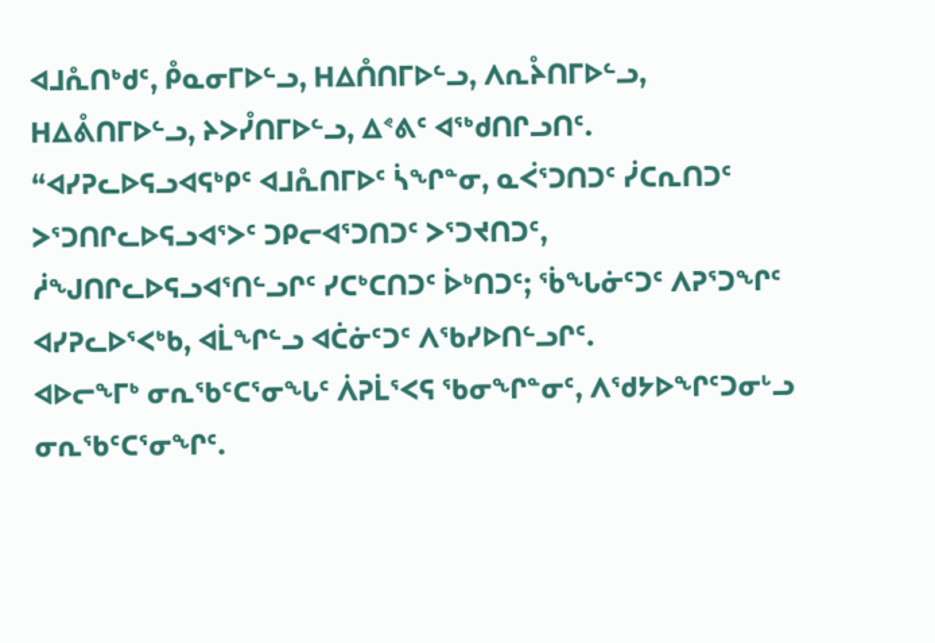ᐊᒧᕅᑎᒃᑯᑦ, ᑬᓇᓂᒥᐅᓪᓗ, ᕼᐃᑍᑎᒥᐅᓪᓗ, ᐱᕆᔧᑎᒥᐅᓪᓗ, ᕼᐃᕔᑎᒥᐅᓪᓗ, ᔨᐳᓮᑎᒥᐅᓪᓗ, ᐃᕝᕕᑦ ᐊᖅᑯᑎᒋᓗᑎᑦ.
“ᐊᓯᕈᓚᐅᕋᓗᐊᕋᒃᑭᑦ ᐊᒧᕅᑎᒥᐅᑦ ᓵᖏᓐᓂ, ᓇᐹᕐᑐᑎᑐᑦ ᓰᑕᕆᑎᑐᑦ ᐳᕐᑐᑎᒋᓚᐅᕋᓗᐊᕐᐳᑦ ᑐᑭᓕᐊᕐᑐᑎᑐᑦ ᐳᕐᑐᔪᑎᑐᑦ, ᓲᖑᑎᒋᓚᐅᕋᓗᐊᕐᑎᓪᓗᒋᑦ ᓯᑕᒃᑕᑎᑐᑦ ᐆᒃᑎᑐᑦ; ᖄᖓᓃᑦᑐᑦ ᐱᕈᕐᑐᖏᑦ ᐊᓯᕈᓚᐅᕐᐸᒃᑲ, ᐊᒫᖏᓪᓗ ᐊᑖᓃᑦᑐᑦ ᐱᖃᓯᐅᑎᓪᓗᒋᑦ.
ᐊᐅᓕᖕᒥᒃ ᓂᕆᖃᑦᑕᕐᓂᖓᑦ ᐲᕈᒫᕐᐸᕋ ᖃᓂᖏᓐᓂᑦ, ᐱᖁᔭᐅᖏᑦᑐᓂᒡᓗ ᓂᕆᖃᑦᑕᕐᓂᖏᑦ.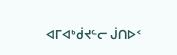ᐊᒥᐊᒃᑰᔪᓪᓕ ᒎᑎᐅᑉ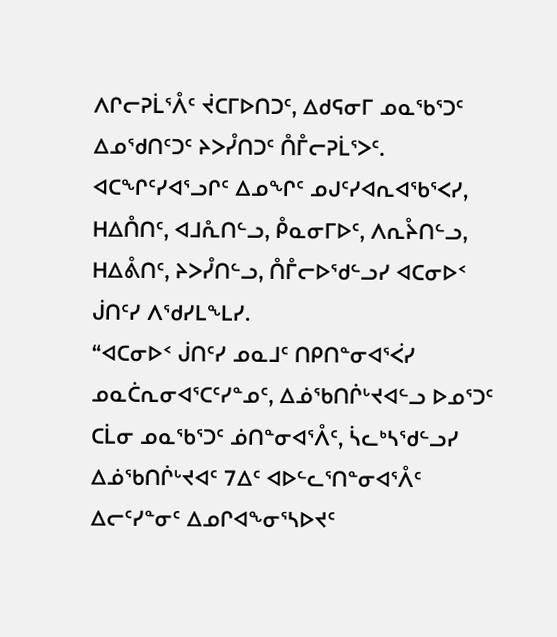ᐱᒋᓕᕈᒫᕐᐰᑦ ᔫᑕᒥᐅᑎᑐᑦ, ᐃᑯᕋᓂᒥ ᓄᓇᖃᕐᑐᑦ ᐃᓄᖁᑎᑦᑐᑦ ᔨᐳᓮᑎᑐᑦ ᑍᒤᓕᕈᒫᕐᐳᑦ.
ᐊᑕᖏᑦᓯᐊᕐᓗᒋᑦ ᐃᓄᖏᑦ ᓄᒍᑦᓯᐊᕆᐊᖃᕐᐸᓯ, ᕼᐃᑍᑎᑦ, ᐊᒧᕅᑎᓪᓗ, ᑬᓇᓂᒥᐅᑦ, ᐱᕆᔧᑎᓪᓗ, ᕼᐃᕔᑎᑦ, ᔨᐳᓮᑎᓪᓗ, ᑍᒤᓕᐅᖁᓪᓗᓯ ᐊᑕᓂᐅᑉ ᒎᑎᑦᓯ ᐱᖁᓯᒪᖕᒪᓯ.
“ᐊᑕᓂᐅᑉ ᒎᑎᑦᓯ ᓄᓇᒧᑦ ᑎᑭᑎᓐᓂᐊᕐᐹᓯ ᓄᓇᑖᕆᓂᐊᕐᑕᑦᓯᓐᓄᑦ, ᐃᓅᖃᑎᒌᒡᔪᐊᓪᓗ ᐅᓄᕐᑐᑦ ᑕᒫᓂ ᓄᓇᖃᕐᑐᑦ ᓅᑎᓐᓂᐊᕐᐰᑦ, ᓵᓚᒃᓴᖁᓪᓗᓯ ᐃᓅᖃᑎᒌᒡᔪᐊᑦ 7ᐃᑦ ᐊᐅᓪᓚᕐᑎᓐᓂᐊᕐᐰᑦ ᐃᓕᑦᓯᓐᓂᑦ ᐃᓄᒋᐊᖕᓂᕐᓴᐅᔪᑦ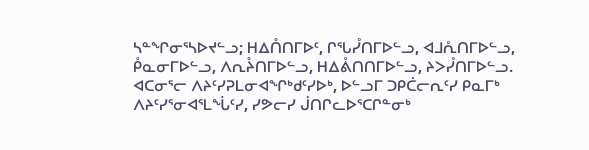ᓴᓐᖏᓂᕐᓴᐅᔪᓪᓗ; ᕼᐃᑍᑎᒥᐅᑦ, ᒋᕐᒐᓮᑎᒥᐅᓪᓗ, ᐊᒧᕅᑎᒥᐅᓪᓗ, ᑬᓇᓂᒥᐅᓪᓗ, ᐱᕆᔧᑎᒥᐅᓪᓗ, ᕼᐃᕔᑎᑎᒥᐅᓪᓗ, ᔨᐳᓮᑎᒥᐅᓪᓗ.
ᐊᑕᓂᕐᓕ ᐱᔨᑦᓯᕈᒪᓂᐊᖏᒃᑯᑦᓯᐅᒃ, ᐅᓪᓗᒥ ᑐᑭᑖᓕᕆᑦᓯ ᑭᓇᒥᒃ ᐱᔨᑦᓯᕐᓂᐊᕐᒪᖔᑦᓯ, ᓯᕗᓕᓯ ᒎᑎᒋᓚᐅᕐᑕᒋᓐᓂᒃ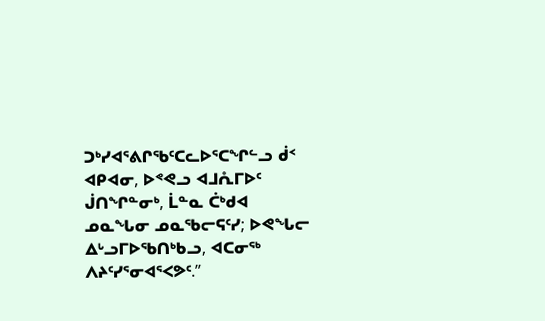ᑐᒃᓯᐊᕐᕕᒋᖃᑦᑕᓚᐅᕐᑕᖏᓪᓗ ᑰᑉ ᐊᑭᐊᓂ, ᐅᕝᕙᓗ ᐊᒧᕅᒥᐅᑦ ᒎᑎᖏᓐᓂᒃ, ᒫᓐᓇ ᑖᒃᑯᐊ ᓄᓇᖓᓂ ᓄᓇᖃᓕᕋᑦᓯ; ᐅᕙᖓᓕ ᐃᒡᓗᒥᐅᖃᑎᒃᑲᓗ, ᐊᑕᓂᖅ ᐱᔨᑦᓯᕐᓂᐊᕐᐸᕗᑦ.”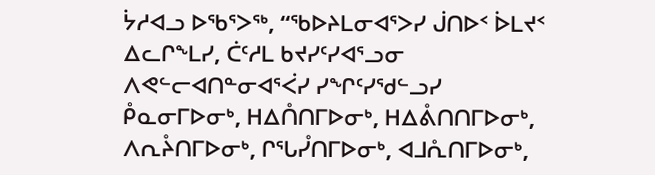ᔮᓱᐊᓗ ᐅᖃᕐᐳᖅ, “ᖃᐅᔨᒪᓂᐊᕐᐳᓯ ᒎᑎᐅᑉ ᐆᒪᔪᑉ ᐃᓚᒋᖕᒪᓯ, ᑖᑦᓱᒪ ᑲᔪᓯᑦᓯᐊᕐᓗᓂ ᐱᕙᓪᓕᐊᑎᓐᓂᐊᕐᐹᓯ ᓯᖏᑦᓯᖁᓪᓗᓯ ᑬᓇᓂᒥᐅᓂᒃ, ᕼᐃᑍᑎᒥᐅᓂᒃ, ᕼᐃᕔᑎᑎᒥᐅᓂᒃ, ᐱᕆᔧᑎᒥᐅᓂᒃ, ᒋᕐᒐᓮᑎᒥᐅᓂᒃ, ᐊᒧᕅᑎᒥᐅᓂᒃ,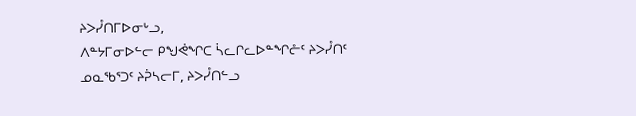ᔨᐳᓮᑎᒥᐅᓂᒡᓗ,
ᐱᓐᔭᒥᓂᐅᓪᓕ ᑭᖑᕚᖏᑕ ᓵᓚᒋᓚᐅᓐᖏᓔᑦ ᔨᐳᓮᑎᑦ ᓄᓇᖃᕐᑐᑦ ᔨᕉᓴᓕᒥ, ᔨᐳᓮᑎᓪᓗ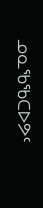ᓄᓇᖃᖃᑕᐅᕗᑦ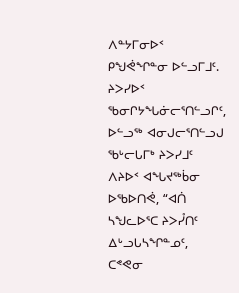ᐱᓐᔭᒥᓂᐅᑉ ᑭᖑᕚᖏᓐᓂ ᐅᓪᓗᒥᒧᑦ.
ᔨᐳᓯᐅᑉ ᖃᓂᒋᔭᖓᓃᓕᕐᑎᓪᓗᒋᑦ, ᐅᓪᓗᖅ ᐊᓂᒍᓕᕐᑎᓪᓗᒍ ᖃᒡᓕᒐᒥᒃ ᔨᐳᓯᒧᑦ ᐱᔨᐅᑉ ᐊᖓᔪᖅᑳᓂ ᐅᖃᐅᑎᕚ, “ᐊᑏ ᓴᖑᓚᐅᕐᑕ ᔨᐳᓮᑎᑦ ᐃᒡᓗᒐᓴᖏᓐᓄᑦ, ᑕᕝᕙᓂ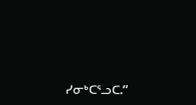ᓯᓂᒃᑕᕐᓗᑕ.”